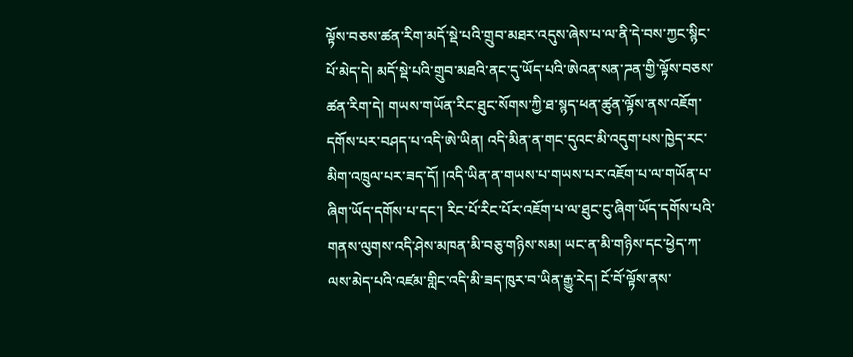ལྟོས་བཅས་ཚན་རིག་མདོ་སྡེ་པའི་གྲུབ་མཐར་འདུས་ཞེས་པ་ལ་ནི་དེ་བས་ཀྱང་སྙིང་པོ་མེད་དེ། མདོ་སྡེ་པའི་གྲུབ་མཐའི་ནང་དུ་ཡོད་པའི་ཨེའན་སན་ཌན་གྱི་ལྟོས་བཅས་ཚན་རིག་དེ། གཡས་གཡོན་རིང་ཐུང་སོགས་ཀྱི་ཐ་སྙད་ཕན་ཚུན་ལྟོས་ནས་འཇོག་དགོས་པར་བཤད་པ་འདི་ཨེ་ཡིན། འདི་མིན་ན་གང་དུའང་མི་འདུག་པས་ཁྱེད་རང་མིག་འཁྲུལ་པར་ཟད་དོ། །འདི་ཡིན་ན་གཡས་པ་གཡས་པར་འཇོག་པ་ལ་གཡོན་པ་ཞིག་ཡོད་དགོས་པ་དང་། རིང་པོ་རིང་པོར་འཇོག་པ་ལ་ཐུང་ངུ་ཞིག་ཡོད་དགོས་པའི་གནས་ལུགས་འདི་ཤེས་མཁན་མི་བཅུ་གཉིས་སམ། ཡང་ན་མི་གཉིས་དང་ཕྱེད་ཀ་ལས་མེད་པའི་འཛམ་གླིང་འདི་མི་ཟད་ཁུར་བ་ཡིན་རྒྱུ་རེད། ངོ་བོ་ལྟོས་ནས་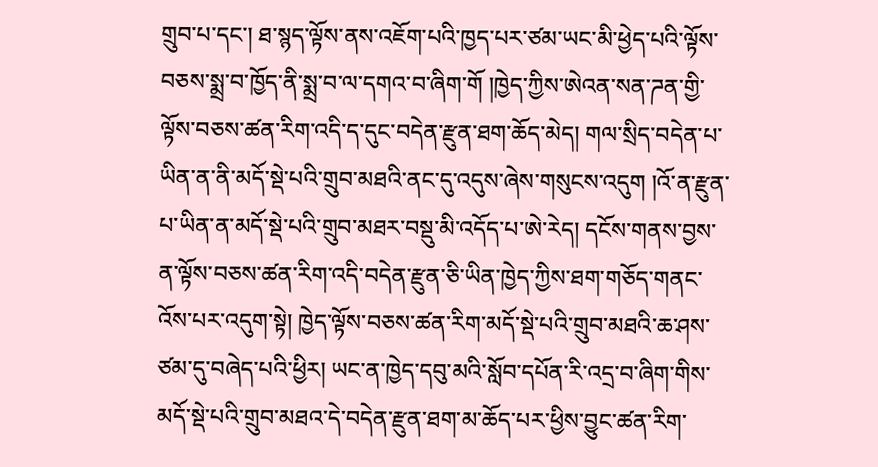གྲུབ་པ་དང་། ཐ་སྙད་ལྟོས་ནས་འཇོག་པའི་ཁྱད་པར་ཙམ་ཡང་མི་ཕྱེད་པའི་ལྟོས་བཅས་སྨྲ་བ་ཁྱོད་ནི་སྨྲ་བ་ལ་དགའ་བ་ཞིག་གོ །ཁྱེད་ཀྱིས་ཨེའན་སན་ཌན་གྱི་ལྟོས་བཅས་ཚན་རིག་འདི་ད་དུང་བདེན་རྫུན་ཐག་ཆོད་མེད། གལ་སྲིད་བདེན་པ་ཡིན་ན་ནི་མདོ་སྡེ་པའི་གྲུབ་མཐའི་ནང་དུ་འདུས་ཞེས་གསུངས་འདུག །འོ་ན་རྫུན་པ་ཡིན་ན་མདོ་སྡེ་པའི་གྲུབ་མཐར་བསྡུ་མི་འདོད་པ་ཨེ་རེད། དངོས་གནས་བྱས་ན་ལྟོས་བཅས་ཚན་རིག་འདི་བདེན་རྫུན་ཅི་ཡིན་ཁྱེད་ཀྱིས་ཐག་གཅོད་གནང་འོས་པར་འདུག་སྟེ། ཁྱེད་ལྟོས་བཅས་ཚན་རིག་མདོ་སྡེ་པའི་གྲུབ་མཐའི་ཆ་ཤས་ཙམ་དུ་བཞེད་པའི་ཕྱིར། ཡང་ན་ཁྱེད་དབུ་མའི་སློབ་དཔོན་རི་འདྲ་བ་ཞིག་གིས་མདོ་སྡེ་པའི་གྲུབ་མཐའ་དེ་བདེན་རྫུན་ཐག་མ་ཆོད་པར་ཕྱིས་བྱུང་ཚན་རིག་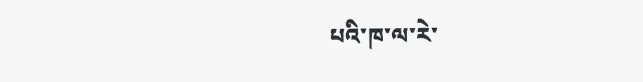པའི་ཁ་ལ་རེ་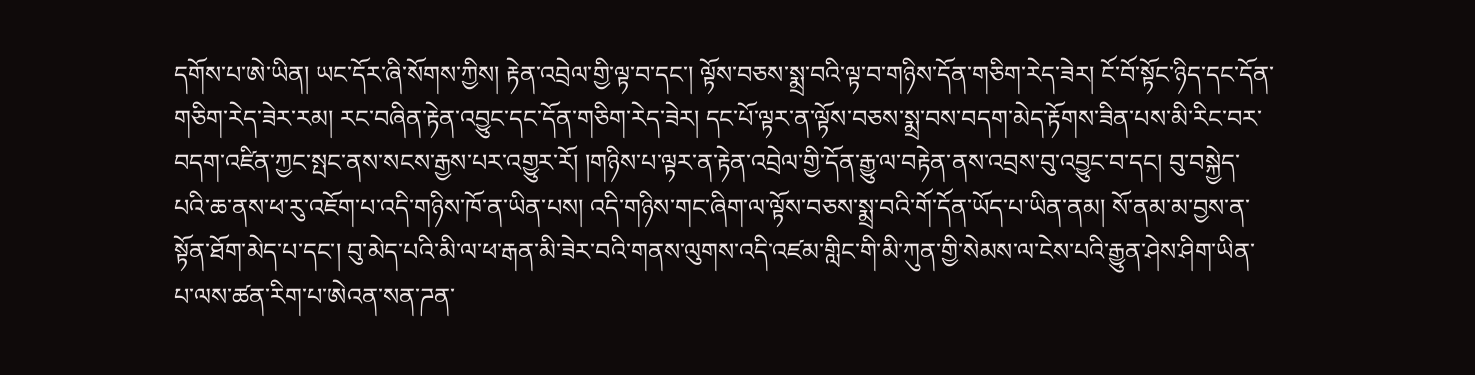དགོས་པ་ཨེ་ཡིན། ཡང་དོར་ཞི་སོགས་ཀྱིས། རྟེན་འབྲེལ་གྱི་ལྟ་བ་དང་། ལྟོས་བཅས་སྨྲ་བའི་ལྟ་བ་གཉིས་དོན་གཅིག་རེད་ཟེར། ངོ་བོ་སྟོང་ཉིད་དང་དོན་གཅིག་རེད་ཟེར་རམ། རང་བཞིན་རྟེན་འབྱུང་དང་དོན་གཅིག་རེད་ཟེར། དང་པོ་ལྟར་ན་ལྟོས་བཅས་སྨྲ་བས་བདག་མེད་རྟོགས་ཟིན་པས་མི་རིང་བར་བདག་འཛིན་ཀྱང་སྤང་ནས་སངས་རྒྱས་པར་འགྱུར་རོ། །གཉིས་པ་ལྟར་ན་རྟེན་འབྲེལ་གྱི་དོན་རྒྱུ་ལ་བརྟེན་ནས་འབྲས་བུ་འབྱུང་བ་དང། བུ་བསྐྱེད་པའི་ཆ་ནས་ཕ་རུ་འཇོག་པ་འདི་གཉིས་ཁོ་ན་ཡིན་པས། འདི་གཉིས་གང་ཞིག་ལ་ལྟོས་བཅས་སྨྲ་བའི་གོ་དོན་ཡོད་པ་ཡིན་ནམ། སོ་ནམ་མ་བྱས་ན་སྟོན་ཐོག་མེད་པ་དང་། བུ་མེད་པའི་མི་ལ་ཕ་རྒན་མི་ཟེར་བའི་གནས་ལུགས་འདི་འཛམ་གླིང་གི་མི་ཀུན་གྱི་སེམས་ལ་ངེས་པའི་རྒྱུན་ཤེས་ཤིག་ཡིན་པ་ལས་ཚན་རིག་པ་ཨེའན་སན་ཌན་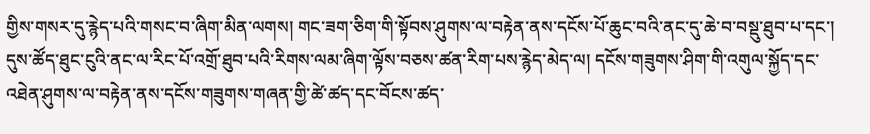གྱིས་གསར་དུ་རྙེད་པའི་གསང་བ་ཞིག་མིན་ལགས། གང་ཟག་ཅིག་གི་སྟོབས་ཤུགས་ལ་བརྟེན་ནས་དངོས་པོ་ཆུང་བའི་ནང་དུ་ཆེ་བ་བསྡུ་ཐུབ་པ་དང་། དུས་ཚོད་ཐུང་ངུའི་ནང་ལ་རིང་པོ་འགྲོ་ཐུབ་པའི་རིགས་ལམ་ཞིག་ལྟོས་བཅས་ཚན་རིག་པས་རྙེད་མེད་ལ། དངོས་གཟུགས་ཤིག་གི་འགུལ་སྐྱོད་དང་འཐེན་ཤུགས་ལ་བརྟེན་ནས་དངོས་གཟུགས་གཞན་གྱི་ཚེ་ཚད་དང་བོངས་ཚད་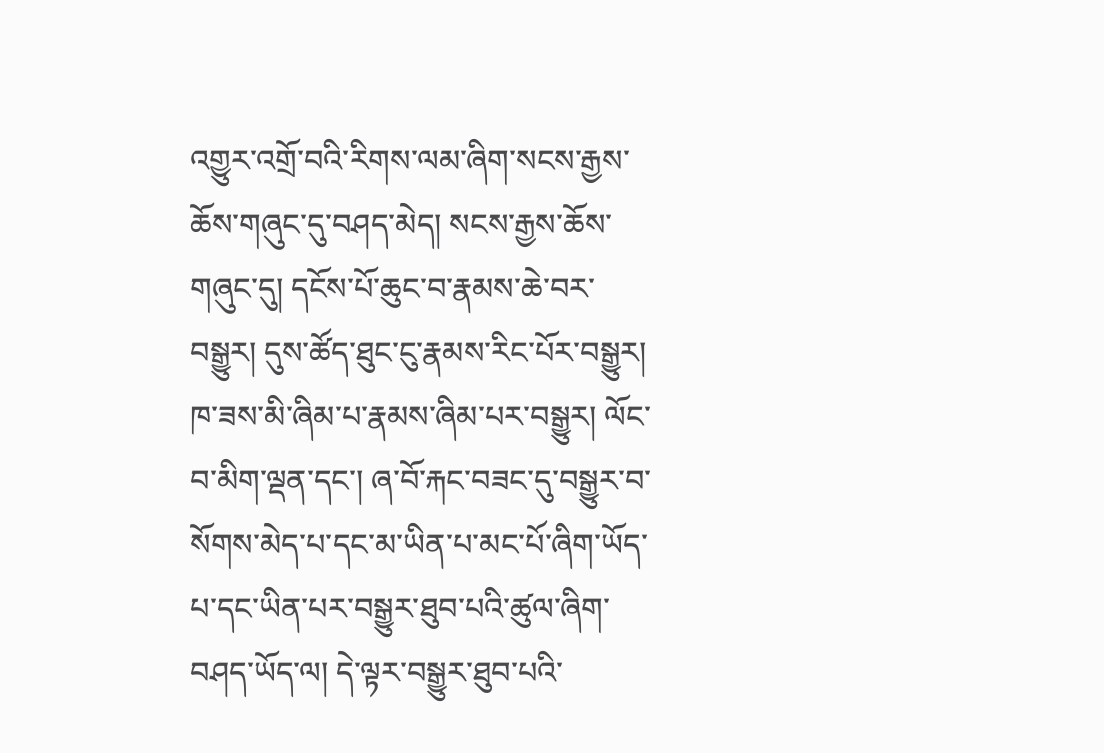འགྱུར་འགྲོ་བའི་རིགས་ལམ་ཞིག་སངས་རྒྱས་ཆོས་གཞུང་དུ་བཤད་མེད། སངས་རྒྱས་ཆོས་གཞུང་དུ། དངོས་པོ་ཆུང་བ་རྣམས་ཆེ་བར་བསྒྱུར། དུས་ཚོད་ཐུང་ངུ་རྣམས་རིང་པོར་བསྒྱུར། ཁ་ཟས་མི་ཞིམ་པ་རྣམས་ཞིམ་པར་བསྒྱུར། ལོང་བ་མིག་ལྡན་དང་། ཞ་བོ་རྐང་བཟང་དུ་བསྒྱུར་བ་སོགས་མེད་པ་དང་མ་ཡིན་པ་མང་པོ་ཞིག་ཡོད་པ་དང་ཡིན་པར་བསྒྱུར་ཐུབ་པའི་ཚུལ་ཞིག་བཤད་ཡོད་ལ། དེ་ལྟར་བསྒྱུར་ཐུབ་པའི་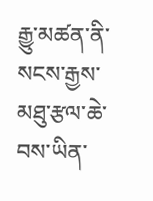རྒྱུ་མཚན་ནི་སངས་རྒྱས་མཐུ་རྩལ་ཆེ་བས་ཡིན་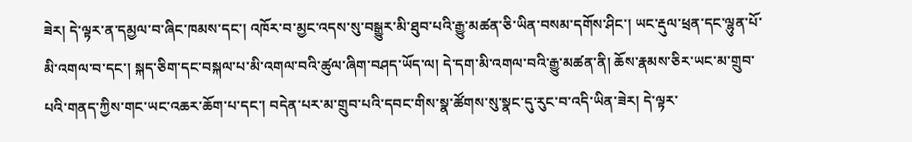ཟེར། དེ་ལྟར་ན་དམྱལ་བ་ཞིང་ཁམས་དང་། འཁོར་བ་མྱང་འདས་སུ་བསྒྱུར་མི་ཐུབ་པའི་རྒྱུ་མཚན་ཅི་ཡིན་བསམ་དགོས་ཤིང་། ཡང་རྡུལ་ཕྲན་དང་ལྷུན་པོ་མི་འགལ་བ་དང་། སྐད་ཅིག་དང་བསྐལ་པ་མི་འགལ་བའི་ཚུལ་ཞིག་བཤད་ཡོད་ལ། དེ་དག་མི་འགལ་བའི་རྒྱུ་མཚན་ནི། ཆོས་རྣམས་ཅིར་ཡང་མ་གྲུབ་པའི་གནད་ཀྱིས་གང་ཡང་འཆར་ཆོག་པ་དང་། བདེན་པར་མ་གྲུབ་པའི་དབང་གིས་སྣ་ཚོགས་སུ་སྣང་དུ་རུང་བ་འདི་ཡིན་ཟེར། དེ་ལྟར་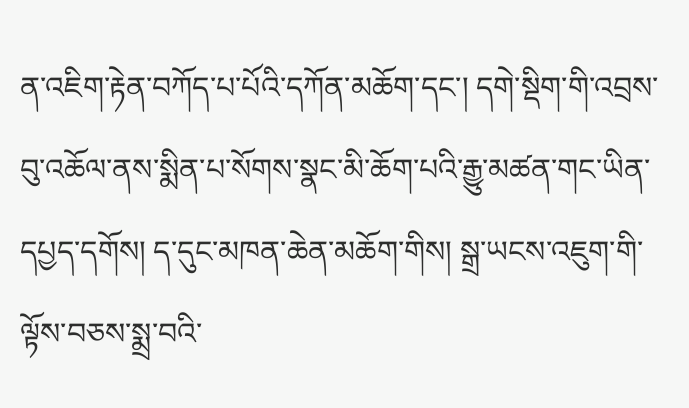ན་འཇིག་རྟེན་བཀོད་པ་པོའི་དཀོན་མཆོག་དང་། དགེ་སྡིག་གི་འབྲས་བུ་འཆོལ་ནས་སྨིན་པ་སོགས་སྣང་མི་ཆོག་པའི་རྒྱུ་མཚན་གང་ཡིན་དཔྱད་དགོས། ད་དུང་མཁན་ཆེན་མཆོག་གིས། སྒྲ་ཡངས་འཇུག་གི་ལྟོས་བཅས་སྨྲ་བའི་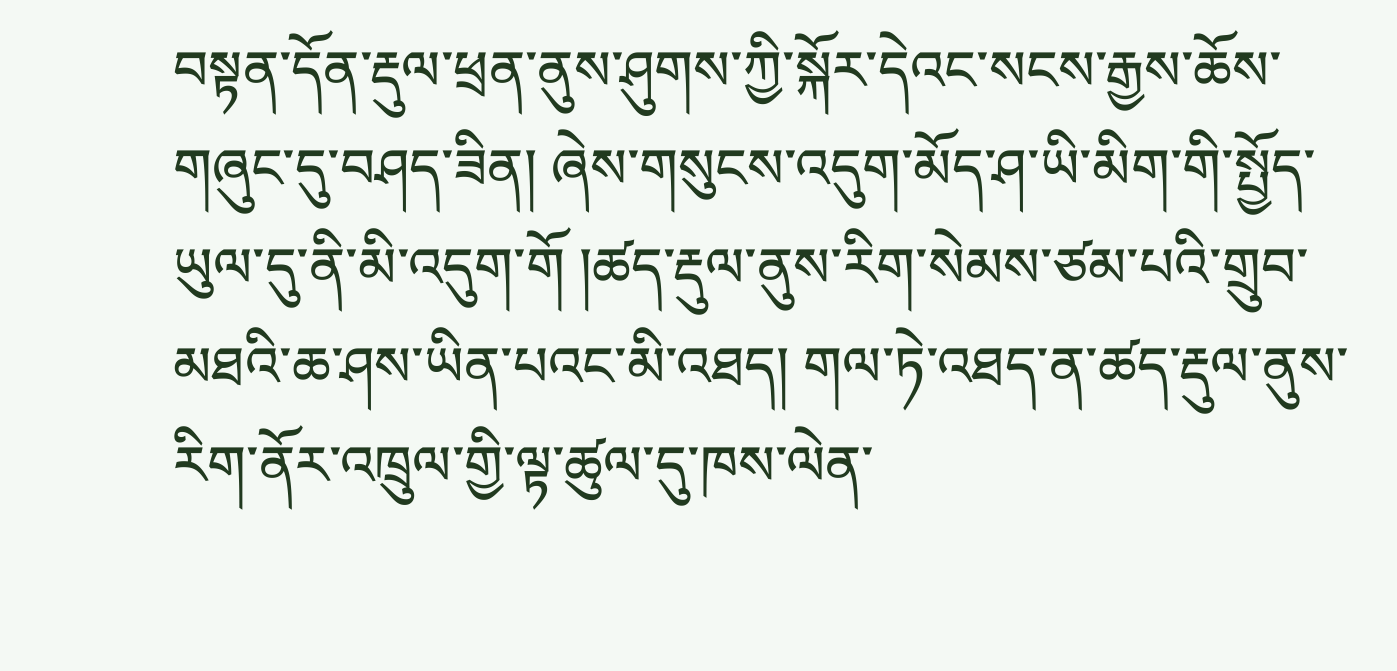བསྟན་དོན་རྡུལ་ཕྲན་ནུས་ཤུགས་ཀྱི་སྐོར་དེའང་སངས་རྒྱས་ཆོས་གཞུང་དུ་བཤད་ཟིན། ཞེས་གསུངས་འདུག་མོད་ཤ་ཡི་མིག་གི་སྤྱོད་ཡུལ་དུ་ནི་མི་འདུག་གོ །ཚད་རྡུལ་ནུས་རིག་སེམས་ཙམ་པའི་གྲུབ་མཐའི་ཆ་ཤས་ཡིན་པའང་མི་འཐད། གལ་ཏེ་འཐད་ན་ཚད་རྡུལ་ནུས་རིག་ནོར་འཁྲུལ་གྱི་ལྟ་ཚུལ་དུ་ཁས་ལེན་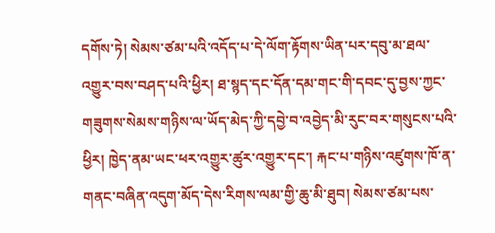དགོས་ཏེ། སེམས་ཙམ་པའི་འདོད་པ་དེ་ལོག་རྟོགས་ཡིན་པར་དབུ་མ་ཐལ་འགྱུར་བས་བཤད་པའི་ཕྱིར། ཐ་སྙད་དང་དོན་དམ་གང་གི་དབང་དུ་བྱས་ཀྱང་གཟུགས་སེམས་གཉིས་ལ་ཡོད་མེད་ཀྱི་དབྱེ་བ་འབྱེད་མི་རུང་བར་གསུངས་པའི་ཕྱིར། ཁྱེད་ནམ་ཡང་ཕར་འགྱུར་ཚུར་འགྱུར་དང་། རྐང་པ་གཉིས་འཛུགས་ཁོ་ན་གནང་བཞིན་འདུག་མོད་དེས་རིགས་ལམ་གྱི་ཆུ་མི་ཐུབ། སེམས་ཙམ་པས་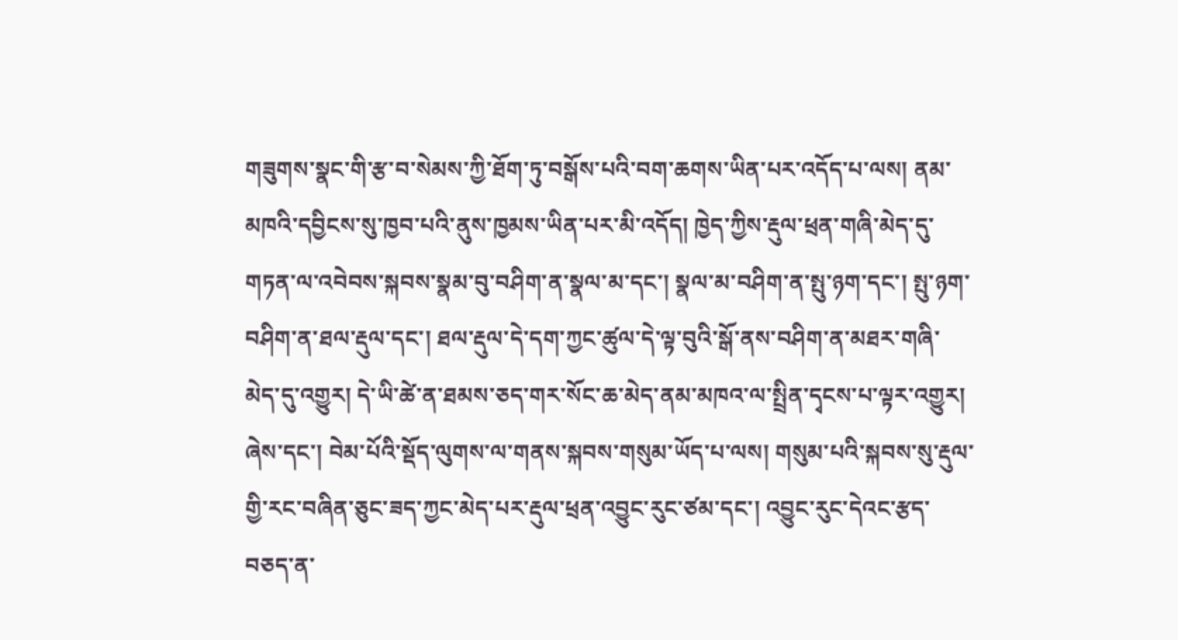གཟུགས་སྣང་གི་རྩ་བ་སེམས་ཀྱི་ཐོག་ཏུ་བསྒོས་པའི་བག་ཆགས་ཡིན་པར་འདོད་པ་ལས། ནམ་མཁའི་དབྱིངས་སུ་ཁྱབ་པའི་ནུས་ཁྱམས་ཡིན་པར་མི་འདོད། ཁྱེད་ཀྱིས་རྡུལ་ཕྲན་གཞི་མེད་དུ་གཏན་ལ་འབེབས་སྐབས་སྣམ་བུ་བཤིག་ན་སྣལ་མ་དང་། སྣལ་མ་བཤིག་ན་སྤུ་ཉག་དང་། སྤུ་ཉག་བཤིག་ན་ཐལ་རྡུལ་དང་། ཐལ་རྡུལ་དེ་དག་ཀྱང་ཚུལ་དེ་ལྟ་བུའི་སྒོ་ནས་བཤིག་ན་མཐར་གཞི་མེད་དུ་འགྱུར། དེ་ཡི་ཚེ་ན་ཐམས་ཅད་གར་སོང་ཆ་མེད་ནམ་མཁའ་ལ་སྤྲིན་དྭངས་པ་ལྟར་འགྱུར། ཞེས་དང་། བེམ་པོའི་སྡོད་ལུགས་ལ་གནས་སྐབས་གསུམ་ཡོད་པ་ལས། གསུམ་པའི་སྐབས་སུ་རྡུལ་གྱི་རང་བཞིན་ཅུང་ཟད་ཀྱང་མེད་པར་རྡུལ་ཕྲན་འབྱུང་རུང་ཙམ་དང་། འབྱུང་རུང་དེའང་རྩད་བཅད་ན་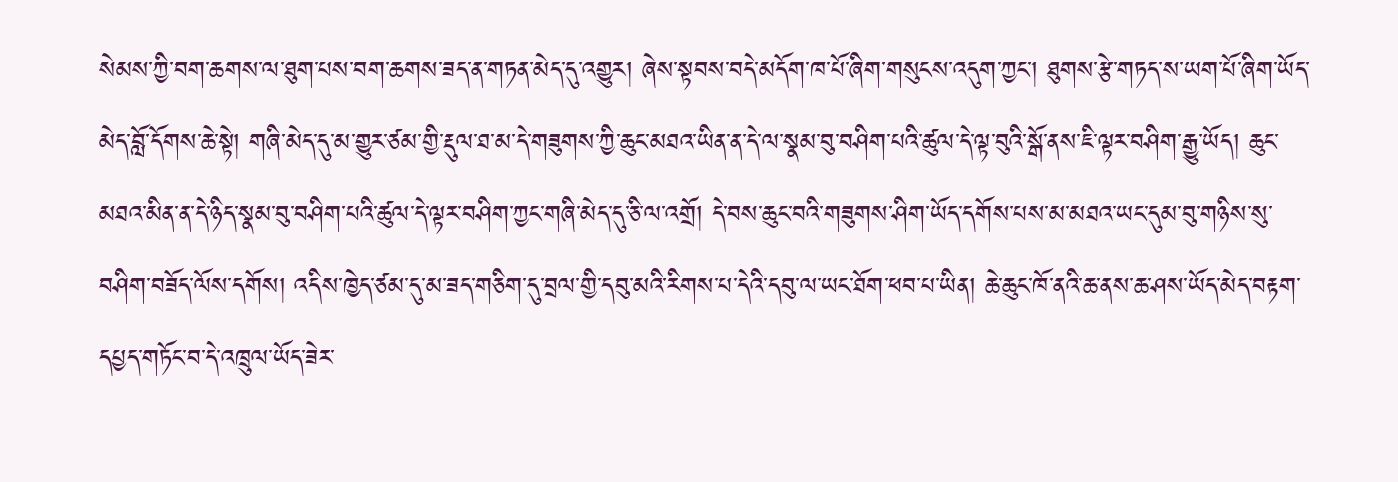སེམས་ཀྱི་བག་ཆགས་ལ་ཐུག་པས་བག་ཆགས་ཟད་ན་གཏན་མེད་དུ་འགྱུར། ཞེས་སྟབས་བདེ་མདོག་ཁ་པོ་ཞིག་གསུངས་འདུག་ཀྱང་། ཐུགས་རྩེ་གཏད་ས་ཡག་པོ་ཞིག་ཡོད་མེད་བློ་དོགས་ཆེ་སྟེ། གཞི་མེད་དུ་མ་གྱུར་ཙམ་གྱི་རྡུལ་ཐ་མ་དེ་གཟུགས་ཀྱི་ཆུང་མཐའ་ཡིན་ན་དེ་ལ་སྣམ་བུ་བཤིག་པའི་ཚུལ་དེ་ལྟ་བུའི་སྒོ་ནས་ཇི་ལྟར་བཤིག་རྒྱུ་ཡོད། ཆུང་མཐའ་མིན་ན་དེ་ཉིད་སྣམ་བུ་བཤིག་པའི་ཚུལ་དེ་ལྟར་བཤིག་ཀྱང་གཞི་མེད་དུ་ཅི་ལ་འགྲོ། དེ་བས་ཆུང་བའི་གཟུགས་ཤིག་ཡོད་དགོས་པས་མ་མཐའ་ཡང་དུམ་བུ་གཉིས་སུ་བཤིག་བཟོད་ལོས་དགོས། འདིས་ཁྱེད་ཙམ་དུ་མ་ཟད་གཅིག་དུ་བྲལ་གྱི་དབུ་མའི་རིགས་པ་དེའི་དབུ་ལ་ཡང་ཐོག་ཕབ་པ་ཡིན། ཆེ་ཆུང་ཁོ་ནའི་ཆ་ནས་ཆ་ཤས་ཡོད་མེད་བརྟག་དཔྱད་གཏོང་བ་དེ་འཁྲུལ་ཡོད་ཟེར་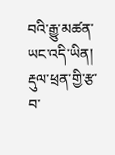བའི་རྒྱུ་མཚན་ཡང་འདི་ཡིན། རྡུལ་ཕྲན་གྱི་རྩ་བ་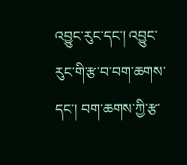འབྱུང་རུང་དང་། འབྱུང་རུང་གི་རྩ་བ་བག་ཆགས་དང་། བག་ཆགས་ཀྱི་རྩ་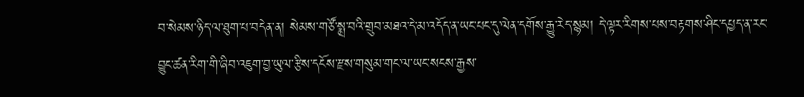བ་སེམས་ཉིད་ལ་ཐུག་པ་བདེན་ན། སེམས་གཙོ་སྨྲ་བའི་གྲུབ་མཐའ་དེ་མ་འདོད་ན་ཡང་པང་དུ་ལེན་དགོས་རྒྱུ་རེད་སྙམ། དེ་ལྟར་རིགས་པས་བརྟགས་ཤིང་དཔྱད་ན་རང་བྱུང་ཚན་རིག་གི་ཞིབ་འཇུག་བྱ་ཡུལ་རྩིས་དངོས་རྫས་གསུམ་གང་ལ་ཡང་སངས་རྒྱས་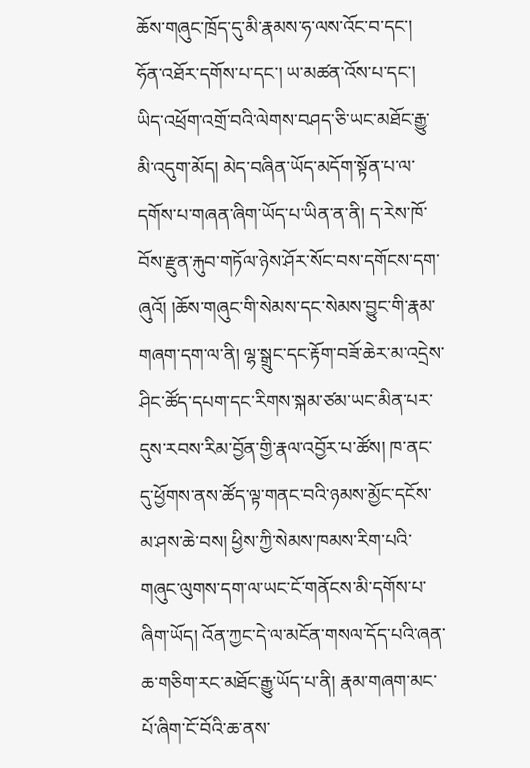ཆོས་གཞུང་ཁྲོད་དུ་མི་རྣམས་ཧ་ལས་འོང་བ་དང་། ཧོན་འཐོར་དགོས་པ་དང་། ཡ་མཚན་འོས་པ་དང་། ཡིད་འཕྲོག་འགྲོ་བའི་ལེགས་བཤད་ཅི་ཡང་མཐོང་རྒྱུ་མི་འདུག་མོད། མེད་བཞིན་ཡོད་མདོག་སྟོན་པ་ལ་དགོས་པ་གཞན་ཞིག་ཡོད་པ་ཡིན་ན་ནི། ད་རེས་ཁོ་བོས་རྫུན་རྐུབ་གཏོལ་ཉེས་ཤོར་སོང་བས་དགོངས་དག་ཞུའོ། །ཆོས་གཞུང་གི་སེམས་དང་སེམས་བྱུང་གི་རྣམ་གཞག་དག་ལ་ནི། ལྷ་སྒྲུང་དང་རྟོག་བཟོ་ཆེར་མ་འདྲེས་ཤིང་ཚོད་དཔག་དང་རིགས་སྐམ་ཙམ་ཡང་མིན་པར་དུས་རབས་རིམ་བྱོན་གྱི་རྣལ་འབྱོར་པ་ཚོས། ཁ་ནང་དུ་ཕྱོགས་ནས་ཚོད་ལྟ་གནང་བའི་ཉམས་མྱོང་དངོས་མ་ཤས་ཆེ་བས། ཕྱིས་ཀྱི་སེམས་ཁམས་རིག་པའི་གཞུང་ལུགས་དག་ལ་ཡང་ངོ་གནོངས་མི་དགོས་པ་ཞིག་ཡོད། འོན་ཀྱང་དེ་ལ་མངོན་གསལ་དོད་པའི་ཞན་ཆ་གཅིག་རང་མཐོང་རྒྱུ་ཡོད་པ་ནི། རྣམ་གཞག་མང་པོ་ཞིག་ངོ་བོའི་ཆ་ནས་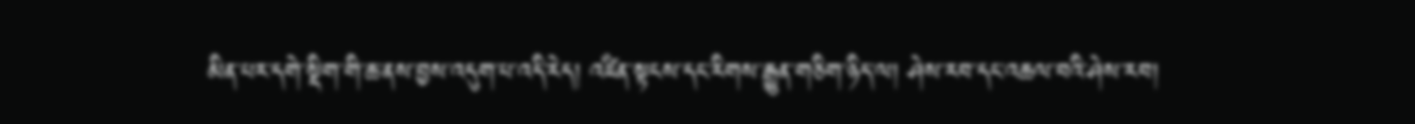མིན་པར་དགེ་སྡིག་གི་ཆ་ནས་བྱས་འདུག་པ་འདི་རེད། འཛིན་སྟངས་དང་རིགས་རྒྱུན་གཅིག་ཉིད་ལ། ཤེས་རབ་དང་འཆལ་བའི་ཤེས་རབ།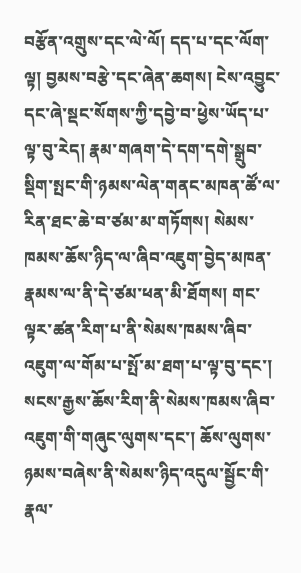བརྩོན་འགྲུས་དང་ལེ་ལོ། དད་པ་དང་ལོག་ལྟ། བྱམས་བརྩེ་དང་ཞེན་ཆགས། ངེས་འབྱུང་དང་ཞེ་སྡང་སོགས་ཀྱི་དབྱེ་བ་ཕྱེས་ཡོད་པ་ལྟ་བུ་རེད། རྣམ་གཞག་དེ་དག་དགེ་སྒྲུབ་སྡིག་སྤང་གི་ཉམས་ལེན་གནང་མཁན་ཚོ་ལ་རིན་ཐང་ཆེ་བ་ཙམ་མ་གཏོགས། སེམས་ཁམས་ཆོས་ཉིད་ལ་ཞིབ་འཇུག་བྱེད་མཁན་རྣམས་ལ་ནི་དེ་ཙམ་ཕན་མི་ཐོགས། གང་ལྟར་ཚན་རིག་པ་ནི་སེམས་ཁམས་ཞིབ་འཇུག་ལ་གོམ་པ་སྤོ་མ་ཐག་པ་ལྟ་བུ་དང་། སངས་རྒྱས་ཆོས་རིག་ནི་སེམས་ཁམས་ཞིབ་འཇུག་གི་གཞུང་ལུགས་དང་། ཆོས་ལུགས་ཉམས་བཞེས་ནི་སེམས་ཉིད་འདུལ་སྦྱོང་གི་རྣལ་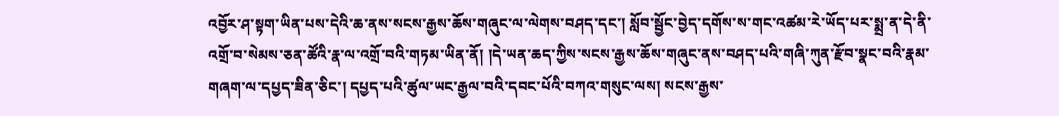འབྱོར་ཤ་སྟག་ཡིན་པས་དེའི་ཆ་ནས་སངས་རྒྱས་ཆོས་གཞུང་ལ་ལེགས་བཤད་དང་། སློབ་སྦྱོང་བྱེད་དགོས་ས་གང་འཚམ་རེ་ཡོད་པར་སྨྲ་ན་དེ་ནི་འགྲོ་བ་སེམས་ཅན་ཚོའི་རྣ་ལ་འགྲོ་བའི་གཏམ་ཡིན་ནོ། །དེ་ཡན་ཆད་ཀྱིས་སངས་རྒྱས་ཆོས་གཞུང་ནས་བཤད་པའི་གཞི་ཀུན་རྫོབ་སྣང་བའི་རྣམ་གཞག་ལ་དཔྱད་ཟིན་ཅིང་། དཔྱད་པའི་ཚུལ་ཡང་རྒྱལ་བའི་དབང་པོའི་བཀའ་གསུང་ལས། སངས་རྒྱས་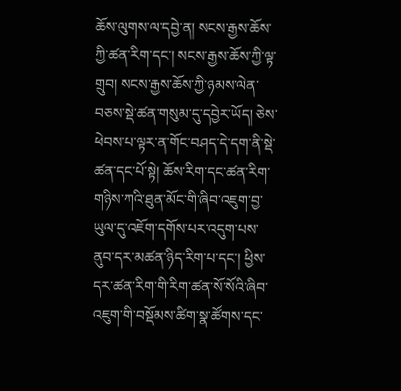ཆོས་ལུགས་ལ་དབྱེ་ན། སངས་རྒྱས་ཆོས་ཀྱི་ཚན་རིག་དང་། སངས་རྒྱས་ཆོས་ཀྱི་ལྟ་གྲུབ། སངས་རྒྱས་ཆོས་ཀྱི་ཉམས་ལེན་བཅས་སྡེ་ཚན་གསུམ་དུ་དབྱེར་ཡོད། ཅེས་ཕེབས་པ་ལྟར་ན་གོང་བཤད་དེ་དག་ནི་སྡེ་ཚན་དང་པོ་སྟེ། ཆོས་རིག་དང་ཚན་རིག་གཉིས་ཀའི་ཐུན་མོང་གི་ཞིབ་འཇུག་བྱ་ཡུལ་དུ་འཇོག་དགོས་པར་འདུག་པས་ནུབ་དར་མཚན་ཉིད་རིག་པ་དང་། ཕྱིས་དར་ཚན་རིག་གི་རིག་ཚན་སོ་སོའི་ཞིབ་འཇུག་གི་བསྡོམས་ཚིག་སྣ་ཚོགས་དང་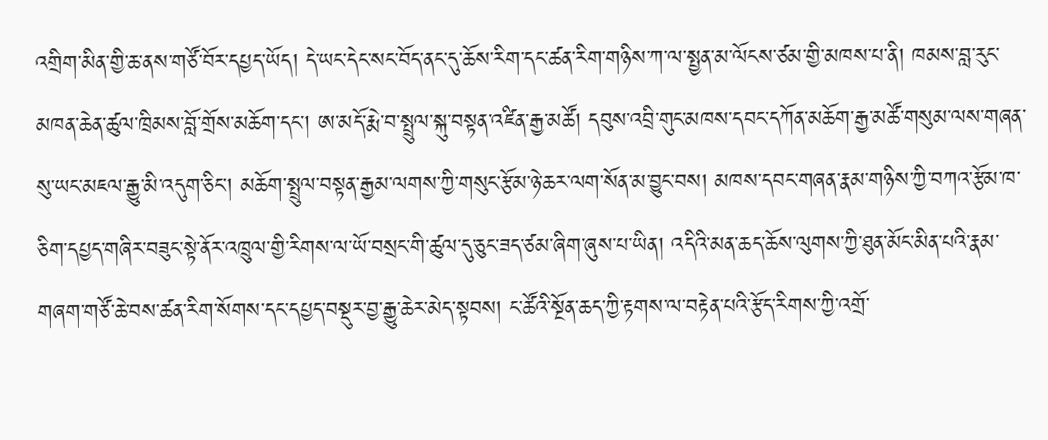འགྲིག་མིན་གྱི་ཆ་ནས་གཙོ་བོར་དཔྱད་ཡོད། དེ་ཡང་དེང་སང་བོད་ནང་དུ་ཆོས་རིག་དང་ཚན་རིག་གཉིས་ཀ་ལ་སྤྱན་མ་ལོངས་ཙམ་གྱི་མཁས་པ་ནི། ཁམས་བླ་རུང་མཁན་ཆེན་ཚུལ་ཁྲིམས་བློ་གྲོས་མཆོག་དང་། ཨ་མདོ་རྨེ་བ་སྤྲུལ་སྐུ་བསྟན་འཛིན་རྒྱ་མཚོ། དབུས་འབྲི་གུང་མཁས་དབང་དཀོན་མཆོག་རྒྱ་མཚོ་གསུམ་ལས་གཞན་སུ་ཡང་མཇལ་རྒྱུ་མི་འདུག་ཅིང་། མཆོག་སྤྲུལ་བསྟན་རྒྱམ་ལགས་ཀྱི་གསུང་རྩོམ་ཉེ་ཆར་ལག་སོན་མ་བྱུང་བས། མཁས་དབང་གཞན་རྣམ་གཉིས་ཀྱི་བཀའ་རྩོམ་ཁ་ཅིག་དཔྱད་གཞིར་བཟུང་སྟེ་ནོར་འཁྲུལ་གྱི་རིགས་ལ་ཡོ་བསྲང་གི་ཚུལ་དུ་ཅུང་ཟད་ཙམ་ཞིག་ཞུས་པ་ཡིན། འདིའི་མན་ཆད་ཆོས་ལུགས་ཀྱི་ཐུན་མོང་མིན་པའི་རྣམ་གཞག་གཙོ་ཆེ་བས་ཚན་རིག་སོགས་དང་དཔྱད་བསྡུར་བྱ་རྒྱུ་ཆེར་མེད་སྟབས། ང་ཚོའི་སྔོན་ཆད་ཀྱི་རྟགས་ལ་བརྟེན་པའི་རྩོད་རིགས་ཀྱི་འགྲོ་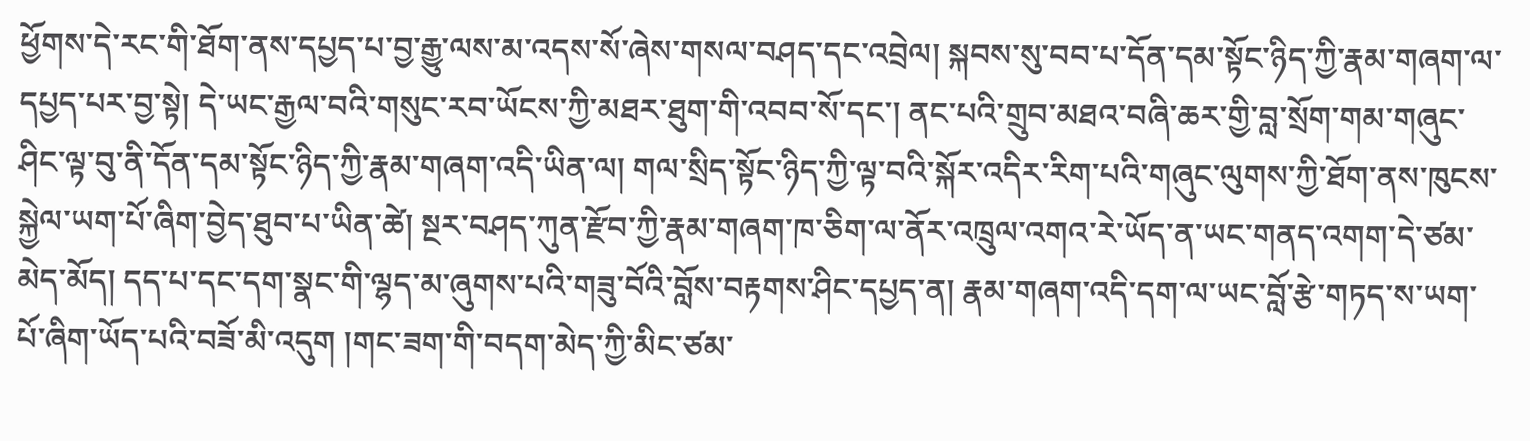ཕྱོགས་དེ་རང་གི་ཐོག་ནས་དཔྱད་པ་བྱ་རྒྱུ་ལས་མ་འདས་སོ་ཞེས་གསལ་བཤད་དང་འབྲེལ། སྐབས་སུ་བབ་པ་དོན་དམ་སྟོང་ཉིད་ཀྱི་རྣམ་གཞག་ལ་དཔྱད་པར་བྱ་སྟེ། དེ་ཡང་རྒྱལ་བའི་གསུང་རབ་ཡོངས་ཀྱི་མཐར་ཐུག་གི་འབབ་སོ་དང་། ནང་པའི་གྲུབ་མཐའ་བཞི་ཆར་གྱི་བླ་སྲོག་གམ་གཞུང་ཤིང་ལྟ་བུ་ནི་དོན་དམ་སྟོང་ཉིད་ཀྱི་རྣམ་གཞག་འདི་ཡིན་ལ། གལ་སྲིད་སྟོང་ཉིད་ཀྱི་ལྟ་བའི་སྐོར་འདིར་རིག་པའི་གཞུང་ལུགས་ཀྱི་ཐོག་ནས་ཁུངས་སྐྱེལ་ཡག་པོ་ཞིག་བྱེད་ཐུབ་པ་ཡིན་ཚེ། སྔར་བཤད་ཀུན་རྫོབ་ཀྱི་རྣམ་གཞག་ཁ་ཅིག་ལ་ནོར་འཁྲུལ་འགའ་རེ་ཡོད་ན་ཡང་གནད་འགག་དེ་ཙམ་མེད་མོད། དད་པ་དང་དག་སྣང་གི་ལྷད་མ་ཞུགས་པའི་གཟུ་བོའི་བློས་བརྟགས་ཤིང་དཔྱད་ན། རྣམ་གཞག་འདི་དག་ལ་ཡང་བློ་རྩེ་གཏད་ས་ཡག་པོ་ཞིག་ཡོད་པའི་བཟོ་མི་འདུག །གང་ཟག་གི་བདག་མེད་ཀྱི་མིང་ཙམ་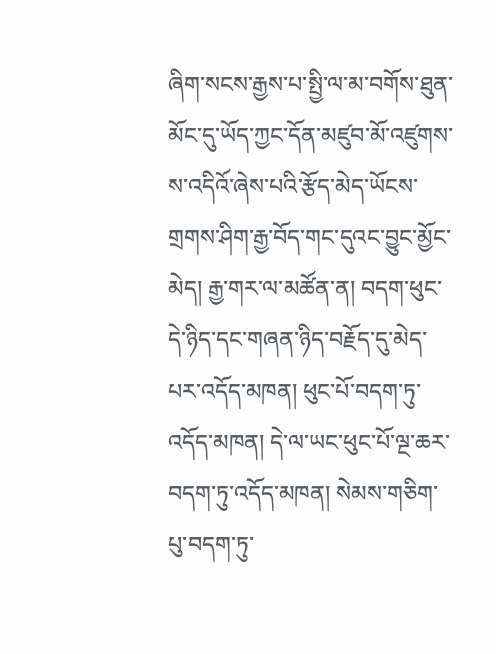ཞིག་སངས་རྒྱས་པ་སྤྱི་ལ་མ་བགོས་ཐུན་མོང་དུ་ཡོད་ཀྱང་དོན་མཛུབ་མོ་འཛུགས་ས་འདིའོ་ཞེས་པའི་རྩོད་མེད་ཡོངས་གྲགས་ཤིག་རྒྱ་བོད་གང་དུའང་བྱུང་མྱོང་མེད། རྒྱ་གར་ལ་མཚོན་ན། བདག་ཕུང་དེ་ཉིད་དང་གཞན་ཉིད་བརྗོད་དུ་མེད་པར་འདོད་མཁན། ཕུང་པོ་བདག་ཏུ་འདོད་མཁན། དེ་ལ་ཡང་ཕུང་པོ་ལྔ་ཆར་བདག་ཏུ་འདོད་མཁན། སེམས་གཅིག་པུ་བདག་ཏུ་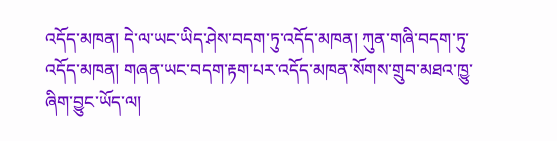འདོད་མཁན། དེ་ལ་ཡང་ཡིད་ཤེས་བདག་ཏུ་འདོད་མཁན། ཀུན་གཞི་བདག་ཏུ་འདོད་མཁན། གཞན་ཡང་བདག་རྟག་པར་འདོད་མཁན་སོགས་གྲུབ་མཐའ་ཁྱུ་ཞིག་བྱུང་ཡོད་ལ།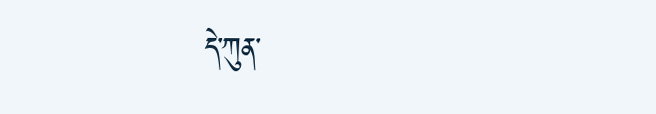དེ་ཀུན་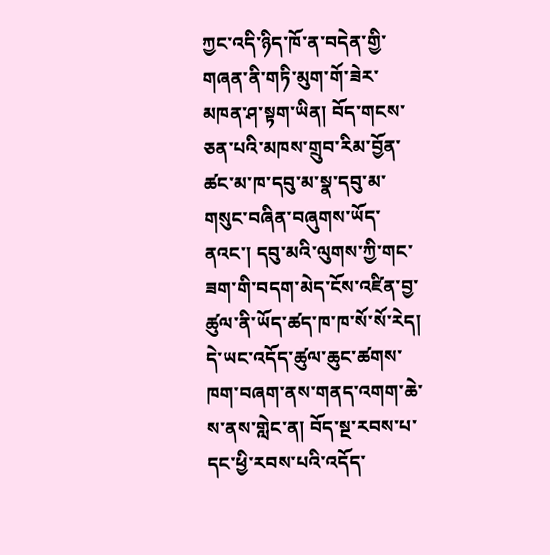ཀྱང་འདི་ཉིད་ཁོ་ན་བདེན་གྱི་གཞན་ནི་གཏི་མུག་གོ་ཟེར་མཁན་ཤ་སྟག་ཡིན། བོད་གངས་ཅན་པའི་མཁས་གྲུབ་རིམ་བྱོན་ཚང་མ་ཁ་དབུ་མ་སྣ་དབུ་མ་གསུང་བཞིན་བཞུགས་ཡོད་ནའང་། དབུ་མའི་ལུགས་ཀྱི་གང་ཟག་གི་བདག་མེད་ངོས་འཛིན་བྱ་ཚུལ་ནི་ཡོད་ཚད་ཁ་ཁ་སོ་སོ་རེད། དེ་ཡང་འདོད་ཚུལ་ཆུང་ཚགས་ཁག་བཞག་ནས་གནད་འགག་ཆེ་ས་ནས་གླེང་ན། བོད་སྔ་རབས་པ་དང་ཕྱི་རབས་པའི་འདོད་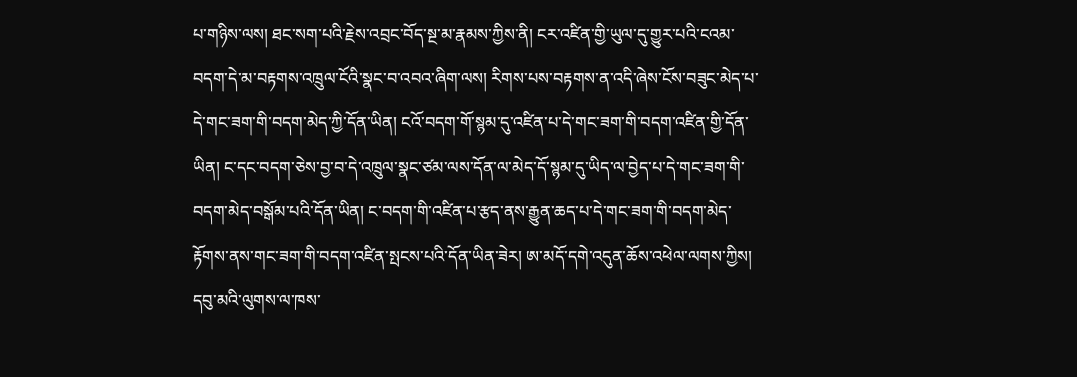པ་གཉིས་ལས། ཐང་སག་པའི་རྗེས་འབྲང་བོད་སྔ་མ་རྣམས་ཀྱིས་ནི། ངར་འཛིན་གྱི་ཡུལ་དུ་གྱུར་པའི་ངའམ་བདག་དེ་མ་བརྟགས་འཁྲུལ་ངོའི་སྣང་བ་འབའ་ཞིག་ལས། རིགས་པས་བརྟགས་ན་འདི་ཞེས་ངོས་བཟུང་མེད་པ་དེ་གང་ཟག་གི་བདག་མེད་ཀྱི་དོན་ཡིན། ངའོ་བདག་གོ་སྙམ་དུ་འཛིན་པ་དེ་གང་ཟག་གི་བདག་འཛིན་གྱི་དོན་ཡིན། ང་དང་བདག་ཅེས་བྱ་བ་དེ་འཁྲུལ་སྣང་ཙམ་ལས་དོན་ལ་མེད་དོ་སྙམ་དུ་ཡིད་ལ་བྱེད་པ་དེ་གང་ཟག་གི་བདག་མེད་བསྒོམ་པའི་དོན་ཡིན། ང་བདག་གི་འཛིན་པ་རྩད་ནས་རྒྱུན་ཆད་པ་དེ་གང་ཟག་གི་བདག་མེད་རྟོགས་ནས་གང་ཟག་གི་བདག་འཛིན་སྤངས་པའི་དོན་ཡིན་ཟེར། ཨ་མདོ་དགེ་འདུན་ཆོས་འཕེལ་ལགས་ཀྱིས། དབུ་མའི་ལུགས་ལ་ཁས་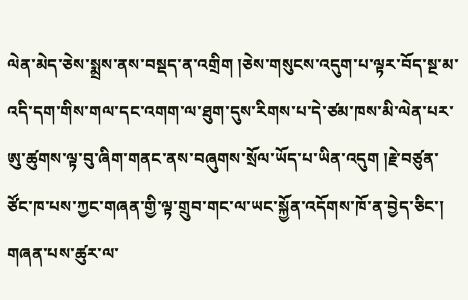ལེན་མེད་ཅེས་སྨྲས་ནས་བསྡད་ན་འགྲིག །ཅེས་གསུངས་འདུག་པ་ལྟར་བོད་སྔ་མ་འདི་དག་གིས་གལ་དང་འགག་ལ་ཐུག་དུས་རིགས་པ་དེ་ཙམ་ཁས་མི་ལེན་པར་ཨུ་ཚུགས་ལྟ་བུ་ཞིག་གནང་ནས་བཞུགས་སྲོལ་ཡོད་པ་ཡིན་འདུག །རྗེ་བཙུན་ཙོང་ཁ་པས་ཀྱང་གཞན་གྱི་ལྟ་གྲུབ་གང་ལ་ཡང་སྐྱོན་འདོགས་ཁོ་ན་བྱེད་ཅིང་། གཞན་པས་ཚུར་ལ་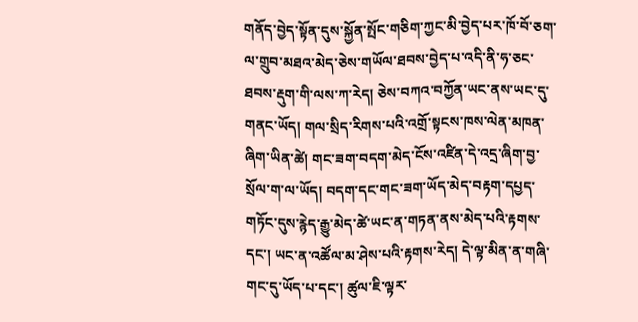གནོད་བྱེད་སྟོན་དུས་སྐྱོན་སྤོང་གཅིག་ཀྱང་མི་བྱེད་པར་ཁོ་བོ་ཅག་ལ་གྲུབ་མཐའ་མེད་ཅེས་གཡོལ་ཐབས་བྱེད་པ་འདི་ནི་ཧ་ཅང་ཐབས་རྡུག་གི་ལས་ཀ་རེད། ཅེས་བཀའ་བཀྱོན་ཡང་ནས་ཡང་དུ་གནང་ཡོད། གལ་སྲིད་རིགས་པའི་འགྲོ་སྟངས་ཁས་ལེན་མཁན་ཞིག་ཡིན་ཚེ། གང་ཟག་བདག་མེད་ངོས་འཛིན་དེ་འདྲ་ཞིག་བྱ་སྲོལ་ག་ལ་ཡོད། བདག་དང་གང་ཟག་ཡོད་མེད་བརྟག་དཔྱད་གཏོང་དུས་རྙེད་རྒྱུ་མེད་ཚེ་ཡང་ན་གཏན་ནས་མེད་པའི་རྟགས་དང་། ཡང་ན་འཚོལ་མ་ཤེས་པའི་རྟགས་རེད། དེ་ལྟ་མིན་ན་གཞི་གང་དུ་ཡོད་པ་དང་། ཚུལ་ཇི་ལྟར་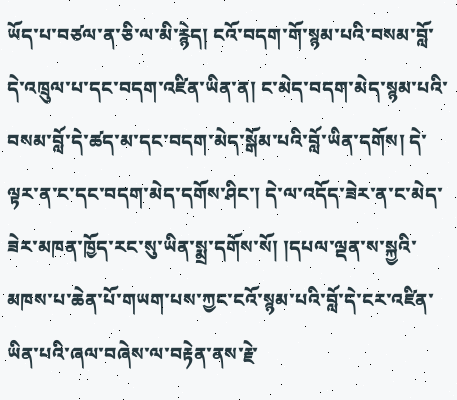ཡོད་པ་བཙལ་ན་ཅི་ལ་མི་རྙེད། ངའོ་བདག་གོ་སྙམ་པའི་བསམ་བློ་དེ་འཁྲུལ་པ་དང་བདག་འཛིན་ཡིན་ན། ང་མེད་བདག་མེད་སྙམ་པའི་བསམ་བློ་དེ་ཚད་མ་དང་བདག་མེད་སྒོམ་པའི་བློ་ཡིན་དགོས། དེ་ལྟར་ན་ང་དང་བདག་མེད་དགོས་ཤིང་། དེ་ལ་འདོད་ཟེར་ན་ང་མེད་ཟེར་མཁན་ཁྱོད་རང་སུ་ཡིན་སྨྲ་དགོས་སོ། །དཔལ་ལྡན་ས་སྐྱའི་མཁས་པ་ཆེན་པོ་གཡག་པས་ཀྱང་ངའོ་སྙམ་པའི་བློ་དེ་ངར་འཛིན་ཡིན་པའི་ཞལ་བཞེས་ལ་བརྟེན་ནས་རྗེ་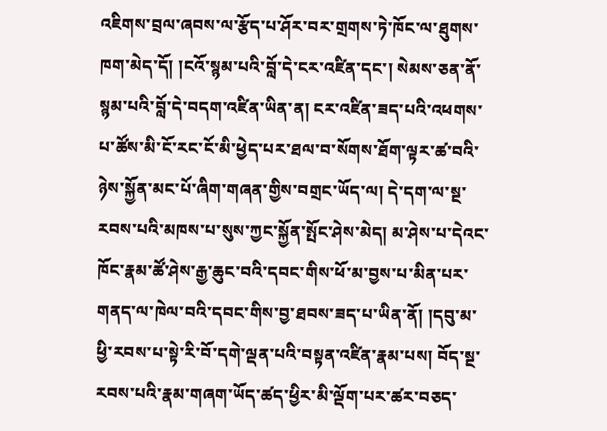འཇིགས་བྲལ་ཞབས་ལ་རྩོད་པ་ཤོར་བར་གྲགས་ཏེ་ཁོང་ལ་ཐུགས་ཁག་མེད་དོ། །ངའོ་སྙམ་པའི་བློ་དེ་ངར་འཛིན་དང་། སེམས་ཅན་ནོ་སྙམ་པའི་བློ་དེ་བདག་འཛིན་ཡིན་ན། ངར་འཛིན་ཟད་པའི་འཕགས་པ་ཚོས་མི་ངོ་རང་ངོ་མི་ཕྱེད་པར་ཐལ་བ་སོགས་ཐོག་ལྟར་ཚ་བའི་ཉེས་སྐྱོན་མང་པོ་ཞིག་གཞན་གྱིས་བགྲང་ཡོད་ལ། དེ་དག་ལ་སྔ་རབས་པའི་མཁས་པ་སུས་ཀྱང་སྐྱོན་སྤོང་ཤེས་མེད། མ་ཤེས་པ་དེའང་ཁོང་རྣམ་ཚོ་ཤེས་རྒྱ་ཆུང་བའི་དབང་གིས་ཕོ་མ་བྱས་པ་མིན་པར་གནད་ལ་ཁེལ་བའི་དབང་གིས་བྱ་ཐབས་ཟད་པ་ཡིན་ནོ། །དབུ་མ་ཕྱི་རབས་པ་སྟེ་རི་བོ་དགེ་ལྡན་པའི་བསྟན་འཛིན་རྣམ་པས། བོད་སྔ་རབས་པའི་རྣམ་གཞག་ཡོད་ཚད་ཕྱིར་མི་ལྡོག་པར་ཚར་བཅད་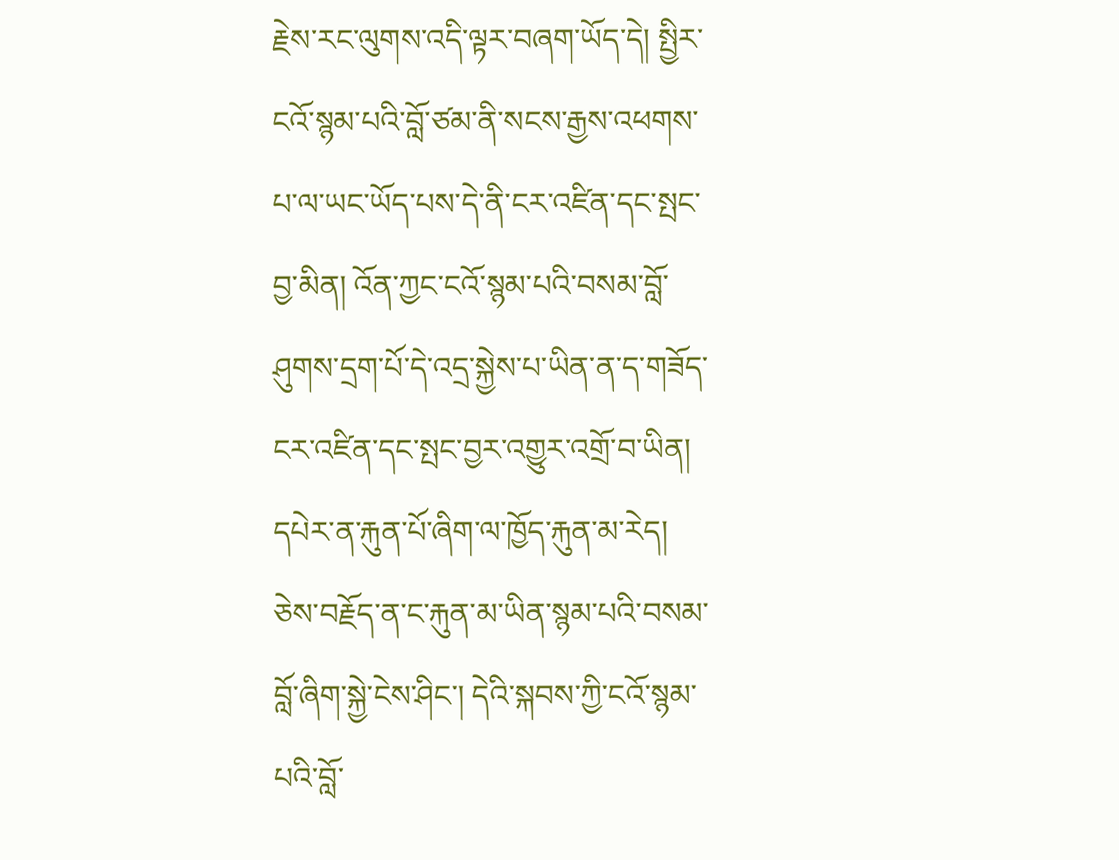རྗེས་རང་ལུགས་འདི་ལྟར་བཞག་ཡོད་དེ། སྤྱིར་ངའོ་སྙམ་པའི་བློ་ཙམ་ནི་སངས་རྒྱས་འཕགས་པ་ལ་ཡང་ཡོད་པས་དེ་ནི་ངར་འཛིན་དང་སྤང་བྱ་མིན། འོན་ཀྱང་ངའོ་སྙམ་པའི་བསམ་བློ་ཤུགས་དྲག་པོ་དེ་འདྲ་སྐྱེས་པ་ཡིན་ན་ད་གཟོད་ངར་འཛིན་དང་སྤང་བྱར་འགྱུར་འགྲོ་བ་ཡིན། དཔེར་ན་རྐུན་པོ་ཞིག་ལ་ཁྱོད་རྐུན་མ་རེད། ཅེས་བརྗོད་ན་ང་རྐུན་མ་ཡིན་སྙམ་པའི་བསམ་བློ་ཞིག་སྐྱེ་ངེས་ཤིང་། དེའི་སྐབས་ཀྱི་ངའོ་སྙམ་པའི་བློ་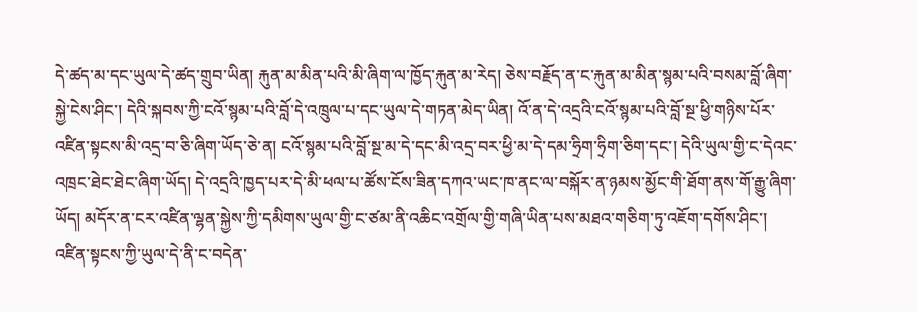དེ་ཚད་མ་དང་ཡུལ་དེ་ཚད་གྲུབ་ཡིན། རྐུན་མ་མིན་པའི་མི་ཞིག་ལ་ཁྱོད་རྐུན་མ་རེད། ཅེས་བརྗོད་ན་ང་རྐུན་མ་མིན་སྙམ་པའི་བསམ་བློ་ཞིག་སྐྱེ་ངེས་ཤིང་། དེའི་སྐབས་ཀྱི་ངའོ་སྙམ་པའི་བློ་དེ་འཁྲུལ་པ་དང་ཡུལ་དེ་གཏན་མེད་ཡིན། འོ་ན་དེ་འདྲའི་ངའོ་སྙམ་པའི་བློ་སྔ་ཕྱི་གཉིས་པོར་འཛིན་སྟངས་མི་འདྲ་བ་ཅི་ཞིག་ཡོད་ཅེ་ན། ངའོ་སྙམ་པའི་བློ་སྔ་མ་དེ་དང་མི་འདྲ་བར་ཕྱི་མ་དེ་དམ་ཧྲིག་ཧྲིག་ཅིག་དང་། དེའི་ཡུལ་གྱི་ང་དེའང་འཁྲང་ཐེང་ཐེང་ཞིག་ཡོད། དེ་འདྲའི་ཁྱད་པར་དེ་མི་ཕལ་པ་ཚོས་ངོས་ཟིན་དཀའ་ཡང་ཁ་ནང་ལ་བསྐོར་ན་ཉམས་མྱོང་གི་ཐོག་ནས་གོ་རྒྱུ་ཞིག་ཡོད། མདོར་ན་ངར་འཛིན་ལྷན་སྐྱེས་ཀྱི་དམིགས་ཡུལ་གྱི་ང་ཙམ་ནི་འཆིང་འགྲོལ་གྱི་གཞི་ཡིན་པས་མཐའ་གཅིག་ཏུ་འཇོག་དགོས་ཤིང་། འཛིན་སྟངས་ཀྱི་ཡུལ་དེ་ནི་ང་བདེན་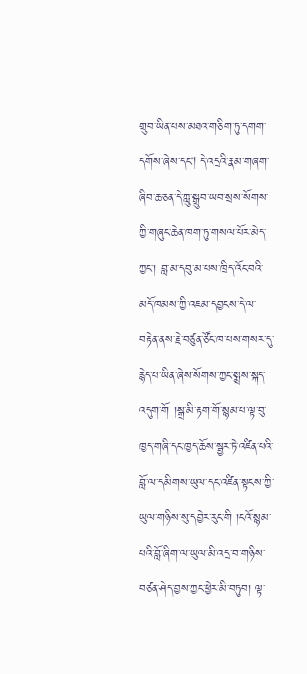གྲུབ་ཡིན་པས་མཐའ་གཅིག་ཏུ་དགག་དགོས་ཞེས་དང། དེ་འདྲའི་རྣམ་གཞག་ཞིབ་ཆ་ཅན་དེ་ཀླུ་སྒྲུབ་ཡབ་སྲས་སོགས་ཀྱི་གཞུང་ཆེན་ཁག་ཏུ་གསལ་པོར་མེད་ཀྱང་། བླ་མ་དབུ་མ་པས་ཁྲིད་འོང་བའི་མདོ་ཁམས་ཀྱི་འཇམ་དབྱངས་དེ་ལ་བརྟེན་ནས་རྗེ་བཙུན་ཙོང་ཁ་པས་གསར་དུ་རྙེད་པ་ཡིན་ཞེས་སོགས་ཀྱང་སྨྲས་སྐད་འདུག་གོ །སྒྲ་མི་རྟག་གོ་སྙམ་པ་ལྟ་བུ་ཁྱད་གཞི་དང་ཁྱད་ཆོས་སྦྱར་ཏེ་འཛིན་པའི་བློ་ལ་དམིགས་ཡུལ་དང་འཛིན་སྟངས་ཀྱི་ཡུལ་གཉིས་སུ་དབྱེར་རུང་གི །ངའོ་སྙམ་པའི་བློ་ཞིག་ལ་ཡུལ་མི་འདྲ་བ་གཉིས་བཙན་ཤེད་བྱས་ཀྱང་ཕྱེར་མི་བཏུབ། ལྟ་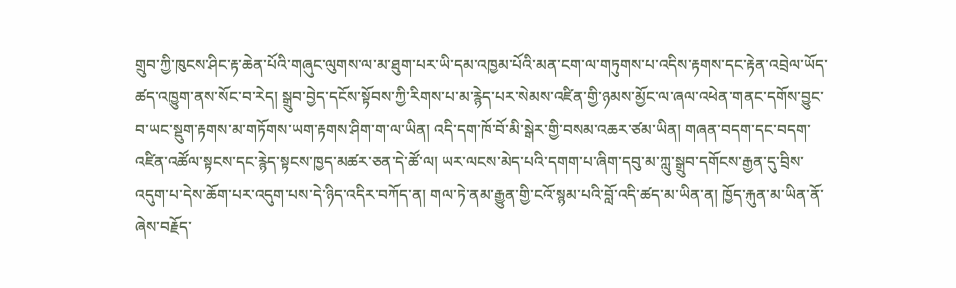གྲུབ་ཀྱི་ཁུངས་ཤིང་རྟ་ཆེན་པོའི་གཞུང་ལུགས་ལ་མ་ཐུག་པར་ཡི་དམ་འཁྱམ་པོའི་མན་ངག་ལ་གཏུགས་པ་འདིས་རྟགས་དང་རྟེན་འབྲེལ་ཡོད་ཚད་འཁྱུག་ནས་སོང་བ་རེད། སྒྲུབ་བྱེད་དངོས་སྟོབས་ཀྱི་རིགས་པ་མ་རྙེད་པར་སེམས་འཛིན་གྱི་ཉམས་མྱོང་ལ་ཞལ་འཕེན་གནང་དགོས་བྱུང་བ་ཡང་སྡུག་རྟགས་མ་གཏོགས་ཡག་རྟགས་ཤིག་ག་ལ་ཡིན། འདི་དག་ཁོ་བོ་མི་སྒེར་གྱི་བསམ་འཆར་ཙམ་ཡིན། གཞན་བདག་དང་བདག་འཛིན་འཚོལ་སྟངས་དང་རྙེད་སྟངས་ཁྱད་མཚར་ཅན་དེ་ཚོ་ལ། ཡར་ལངས་མེད་པའི་དགག་པ་ཞིག་དབུ་མ་ཀླུ་སྒྲུབ་དགོངས་རྒྱན་དུ་བྲིས་འདུག་པ་དེས་ཆོག་པར་འདུག་པས་དེ་ཉིད་འདིར་བཀོད་ན། གལ་ཏེ་ནམ་རྒྱུན་གྱི་ངའོ་སྙམ་པའི་བློ་འདི་ཚད་མ་ཡིན་ན། ཁྱོད་རྐུན་མ་ཡིན་ནོ་ཞེས་བརྗོད་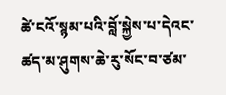ཚེ་ངའོ་སྙམ་པའི་བློ་སྐྱེས་པ་དེའང་ཚད་མ་ཤུགས་ཆེ་རུ་སོང་བ་ཙམ་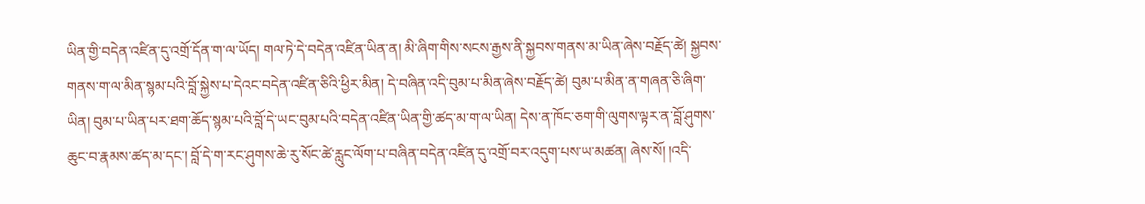ཡིན་གྱི་བདེན་འཛིན་དུ་འགྲོ་དོན་ག་ལ་ཡོད། གལ་ཏེ་དེ་བདེན་འཛིན་ཡིན་ན། མི་ཞིག་གིས་སངས་རྒྱས་ནི་སྐྱབས་གནས་མ་ཡིན་ཞེས་བརྗོད་ཚེ། སྐྱབས་གནས་ག་ལ་མིན་སྙམ་པའི་བློ་སྐྱེས་པ་དེའང་བདེན་འཛིན་ཅིའི་ཕྱིར་མིན། དེ་བཞིན་འདི་བུམ་པ་མིན་ཞེས་བརྗོད་ཚེ། བུམ་པ་མིན་ན་གཞན་ཅི་ཞིག་ཡིན། བུམ་པ་ཡིན་པར་ཐག་ཆོད་སྙམ་པའི་བློ་དེ་ཡང་བུམ་པའི་བདེན་འཛིན་ཡིན་གྱི་ཚད་མ་ག་ལ་ཡིན། དེས་ན་ཁོང་ཅག་གི་ལུགས་ལྟར་ན་བློ་ཤུགས་ཆུང་བ་རྣམས་ཚད་མ་དང་། བློ་དེ་ག་རང་ཤུགས་ཆེ་རུ་སོང་ཚེ་རླུང་ལོག་པ་བཞིན་བདེན་འཛིན་དུ་འགྲོ་བར་འདུག་པས་ཡ་མཚན། ཞེས་སོ། །འདི་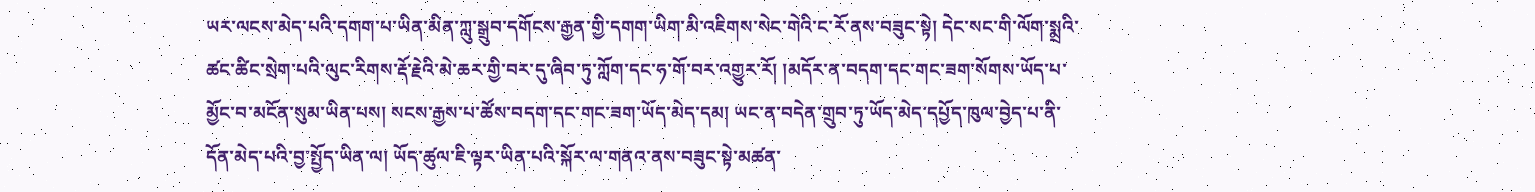ཡར་ལངས་མེད་པའི་དགག་པ་ཡིན་མིན་ཀླུ་སྒྲུབ་དགོངས་རྒྱན་གྱི་དགག་ཡིག་མི་འཇིགས་སེང་གེའི་ང་རོ་ནས་བཟུང་སྟེ། དེང་སང་གི་ལོག་སྨྲའི་ཚང་ཚིང་སྲེག་པའི་ལུང་རིགས་རྡོ་རྗེའི་མེ་ཆར་གྱི་བར་དུ་ཞིབ་ཏུ་ཀློག་དང་ཧ་གོ་བར་འགྱུར་རོ། །མདོར་ན་བདག་དང་གང་ཟག་སོགས་ཡོད་པ་མྱོང་བ་མངོན་སུམ་ཡིན་པས། སངས་རྒྱས་པ་ཚོས་བདག་དང་གང་ཟག་ཡོད་མེད་དམ། ཡང་ན་བདེན་གྲུབ་ཏུ་ཡོད་མེད་དཔྱོད་ཁུལ་བྱེད་པ་ནི་དོན་མེད་པའི་བྱ་སྤྱོད་ཡིན་ལ། ཡོད་ཚུལ་ཇི་ལྟར་ཡིན་པའི་སྐོར་ལ་གནའ་ནས་བཟུང་སྟེ་མཚན་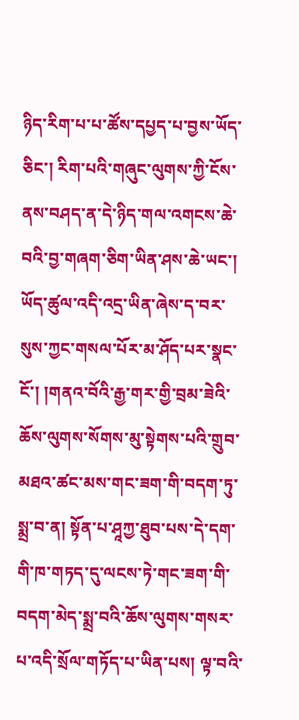ཉིད་རིག་པ་པ་ཚོས་དཔྱད་པ་བྱས་ཡོད་ཅིང་། རིག་པའི་གཞུང་ལུགས་ཀྱི་ངོས་ནས་བཤད་ན་དེ་ཉིད་གལ་འགངས་ཆེ་བའི་བྱ་གཞག་ཅིག་ཡིན་ཤས་ཆེ་ཡང་། ཡོད་ཚུལ་འདི་འདྲ་ཡིན་ཞེས་ད་བར་སུས་ཀྱང་གསལ་པོར་མ་ཤོད་པར་སྣང་ངོ་། །གནའ་བོའི་རྒྱ་གར་གྱི་བྲམ་ཟེའི་ཆོས་ལུགས་སོགས་མུ་སྟེགས་པའི་གྲུབ་མཐའ་ཚང་མས་གང་ཟག་གི་བདག་ཏུ་སྨྲ་བ་ན། སྟོན་པ་ཤཱཀྱ་ཐུབ་པས་དེ་དག་གི་ཁ་གཏད་དུ་ལངས་ཏེ་གང་ཟག་གི་བདག་མེད་སྨྲ་བའི་ཆོས་ལུགས་གསར་པ་འདི་སྲོལ་གཏོད་པ་ཡིན་པས། ལྟ་བའི་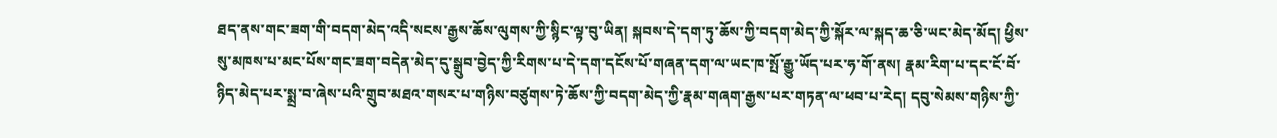ཐད་ནས་གང་ཟག་གི་བདག་མེད་འདི་སངས་རྒྱས་ཆོས་ལུགས་ཀྱི་སྙིང་ལྟ་བུ་ཡིན། སྐབས་དེ་དག་ཏུ་ཆོས་ཀྱི་བདག་མེད་ཀྱི་སྐོར་ལ་སྐད་ཆ་ཅི་ཡང་མེད་མོད། ཕྱིས་སུ་མཁས་པ་མང་པོས་གང་ཟག་བདེན་མེད་དུ་སྒྲུབ་བྱེད་ཀྱི་རིགས་པ་དེ་དག་དངོས་པོ་གཞན་དག་ལ་ཡང་ཁ་སྤོ་རྒྱུ་ཡོད་པར་ཧ་གོ་ནས། རྣམ་རིག་པ་དང་ངོ་བོ་ཉིད་མེད་པར་སྨྲ་བ་ཞེས་པའི་གྲུབ་མཐའ་གསར་པ་གཉིས་བཙུགས་ཏེ་ཆོས་ཀྱི་བདག་མེད་ཀྱི་རྣམ་གཞག་རྒྱས་པར་གཏན་ལ་ཕབ་པ་རེད། དབུ་སེམས་གཉིས་ཀྱི་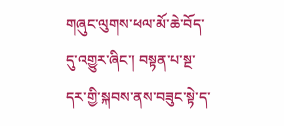གཞུང་ལུགས་ཕལ་མོ་ཆེ་བོད་དུ་འགྱུར་ཞིང་། བསྟན་པ་སྔ་དར་གྱི་སྐབས་ནས་བཟུང་སྟེ་ད་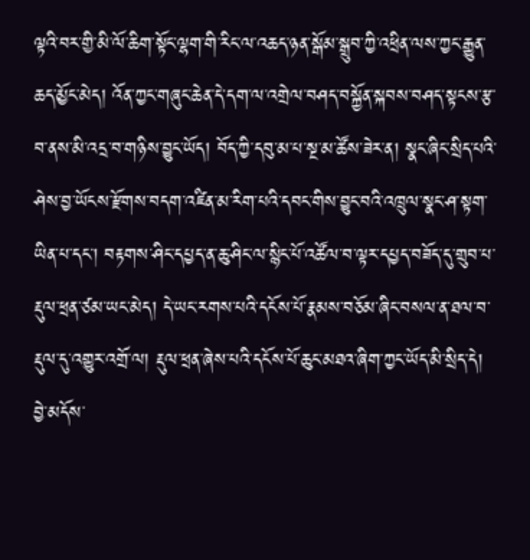ལྟའི་བར་གྱི་མི་ལོ་ཆིག་སྟོང་ལྷག་གི་རིང་ལ་འཆད་ཉན་སྒོམ་སྒྲུབ་ཀྱི་འཕྲིན་ལས་ཀྱང་རྒྱུན་ཆད་མྱོང་མེད། འོན་ཀྱང་གཞུང་ཆེན་དེ་དག་ལ་འགྲེལ་བཤད་བསྐྱོན་སྐབས་བཤད་སྟངས་རྩ་བ་ནས་མི་འདྲ་བ་གཉིས་བྱུང་ཡོད། བོད་ཀྱི་དབུ་མ་པ་སྔ་མ་ཚོས་ཟེར་ན། སྣང་ཞིང་སྲིད་པའི་ཤེས་བྱ་ཡོངས་རྫོགས་བདག་འཛིན་མ་རིག་པའི་དབང་གིས་བྱུང་བའི་འཁྲུལ་སྣང་ཤ་སྟག་ཡིན་པ་དང་། བརྟགས་ཤིང་དཔྱད་ན་ཆུ་ཤིང་ལ་སྙིང་པོ་འཚོལ་བ་ལྟར་དཔྱད་བཟོད་དུ་གྲུབ་པ་རྡུལ་ཕྲན་ཙམ་ཡང་མེད། དེ་ཡང་རགས་པའི་དངོས་པོ་རྣམས་བཅོམ་ཞིང་བསལ་ན་ཐལ་བ་རྡུལ་དུ་འགྱུར་འགྲོ་ལ། རྡུལ་ཕྲན་ཞེས་པའི་དངོས་པོ་ཆུང་མཐའ་ཞིག་ཀྱང་ཡོད་མི་སྲིད་དེ། བྱེ་མདོས་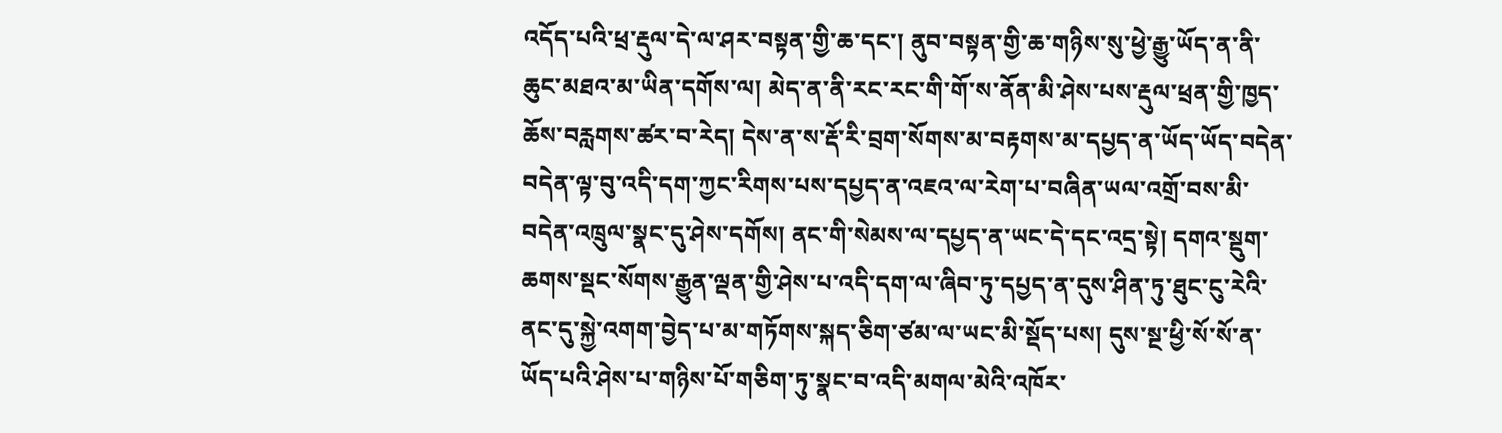འདོད་པའི་ཕྲ་རྡུལ་དེ་ལ་ཤར་བསྟན་གྱི་ཆ་དང་། ནུབ་བསྟན་གྱི་ཆ་གཉིས་སུ་ཕྱེ་རྒྱུ་ཡོད་ན་ནི་ཆུང་མཐའ་མ་ཡིན་དགོས་ལ། མེད་ན་ནི་རང་རང་གི་གོ་ས་ནོན་མི་ཤེས་པས་རྡུལ་ཕྲན་གྱི་ཁྱད་ཆོས་བརླགས་ཚར་བ་རེད། དེས་ན་ས་རྡོ་རི་བྲག་སོགས་མ་བརྟགས་མ་དཔྱད་ན་ཡོད་ཡོད་བདེན་བདེན་ལྟ་བུ་འདི་དག་ཀྱང་རིགས་པས་དཔྱད་ན་འཇའ་ལ་རེག་པ་བཞིན་ཡལ་འགྲོ་བས་མི་བདེན་འཁྲུལ་སྣང་དུ་ཤེས་དགོས། ནང་གི་སེམས་ལ་དཔྱད་ན་ཡང་དེ་དང་འདྲ་སྟེ། དགའ་སྡུག་ཆགས་སྡང་སོགས་རྒྱུན་ལྡན་གྱི་ཤེས་པ་འདི་དག་ལ་ཞིབ་ཏུ་དཔྱད་ན་དུས་ཤིན་ཏུ་ཐུང་ངུ་རེའི་ནང་དུ་སྐྱེ་འགག་བྱེད་པ་མ་གཏོགས་སྐད་ཅིག་ཙམ་ལ་ཡང་མི་སྡོད་པས། དུས་སྔ་ཕྱི་སོ་སོ་ན་ཡོད་པའི་ཤེས་པ་གཉིས་པོ་གཅིག་ཏུ་སྣང་བ་འདི་མགལ་མེའི་འཁོར་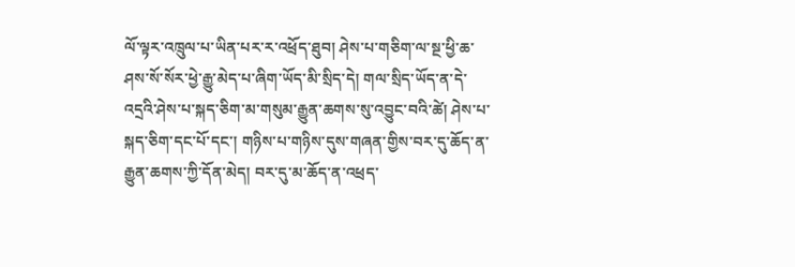ལོ་ལྟར་འཁྲུལ་པ་ཡིན་པར་ར་འཕྲོད་ཐུབ། ཤེས་པ་གཅིག་ལ་སྔ་ཕྱི་ཆ་ཤས་སོ་སོར་ཕྱེ་རྒྱུ་མེད་པ་ཞིག་ཡོད་མི་སྲིད་དེ། གལ་སྲིད་ཡོད་ན་དེ་འདྲའི་ཤེས་པ་སྐད་ཅིག་མ་གསུམ་རྒྱུན་ཆགས་སུ་འབྱུང་བའི་ཚེ། ཤེས་པ་སྐད་ཅིག་དང་པོ་དང་། གཉིས་པ་གཉིས་དུས་གཞན་གྱིས་བར་དུ་ཆོད་ན་རྒྱུན་ཆགས་ཀྱི་དོན་མེད། བར་དུ་མ་ཆོད་ན་འཕྲད་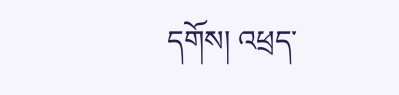དགོས། འཕྲད་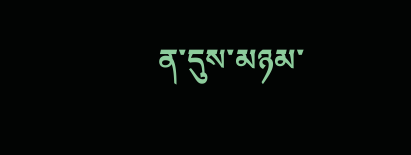ན་དུས་མཉམ་